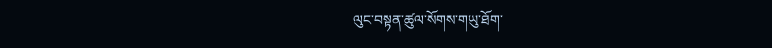ལུང་བསྟན་ཚུལ་སོགས་གཡུ་ཐོག་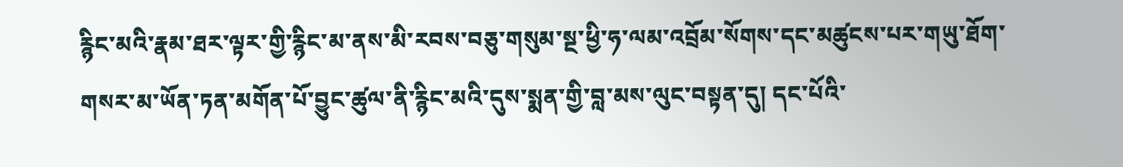རྙིང་མའི་རྣམ་ཐར་ལྟར་གྱི་རྙིང་མ་ནས་མི་རབས་བཅུ་གསུམ་སྔ་ཕྱི་ཧ་ལམ་འབྲོམ་སོགས་དང་མཚུངས་པར་གཡུ་ཐོག་གསར་མ་ཡོན་ཏན་མགོན་པོ་བྱུང་ཚུལ་ནི་རྙིང་མའི་དུས་སྨན་གྱི་བླ་མས་ལུང་བསྟན་དུ། དང་པོའི་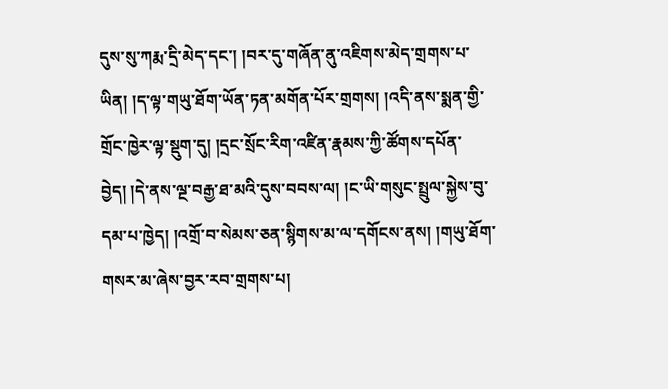དུས་སུ་ཀརྨ་དྲི་མེད་དང་། །བར་དུ་གཞོན་ནུ་འཇིགས་མེད་གྲགས་པ་ཡིན། །ད་ལྟ་གཡུ་ཐོག་ཡོན་ཏན་མགོན་པོར་གྲགས། །འདི་ནས་སྨན་གྱི་གྲོང་ཁྱེར་ལྟ་སྡུག་དུ། །དྲང་སྲོང་རིག་འཛིན་རྣམས་ཀྱི་ཚོགས་དཔོན་བྱེད། །དེ་ནས་ལྔ་བརྒྱ་ཐ་མའི་དུས་བབས་ལ། །ང་ཡི་གསུང་སྤྲུལ་སྐྱེས་བུ་དམ་པ་ཁྱེད། །འགྲོ་བ་སེམས་ཅན་སྙིགས་མ་ལ་དགོངས་ནས། །གཡུ་ཐོག་གསར་མ་ཞེས་བྱར་རབ་གྲགས་པ།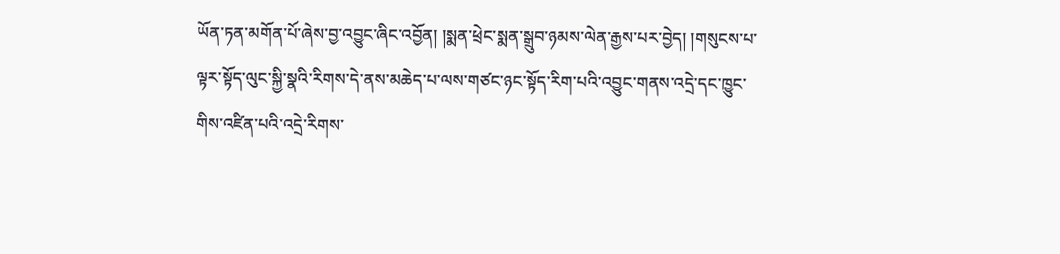ཡོན་ཏན་མགོན་པོ་ཞེས་བྱ་འབྱུང་ཞིང་འབྱོན། །སྨན་ཕྲེང་སྨན་སྒྲུབ་ཉམས་ལེན་རྒྱས་པར་བྱེད། །གསུངས་པ་ལྟར་སྟོད་ལུང་སྐྱི་སྣའི་རིགས་དེ་ནས་མཆེད་པ་ལས་གཙང་ཉང་སྟོད་རིག་པའི་འབྱུང་གནས་འདྲེ་དང་ཁྱུང་གིས་འཛིན་པའི་འདྲེ་རིགས་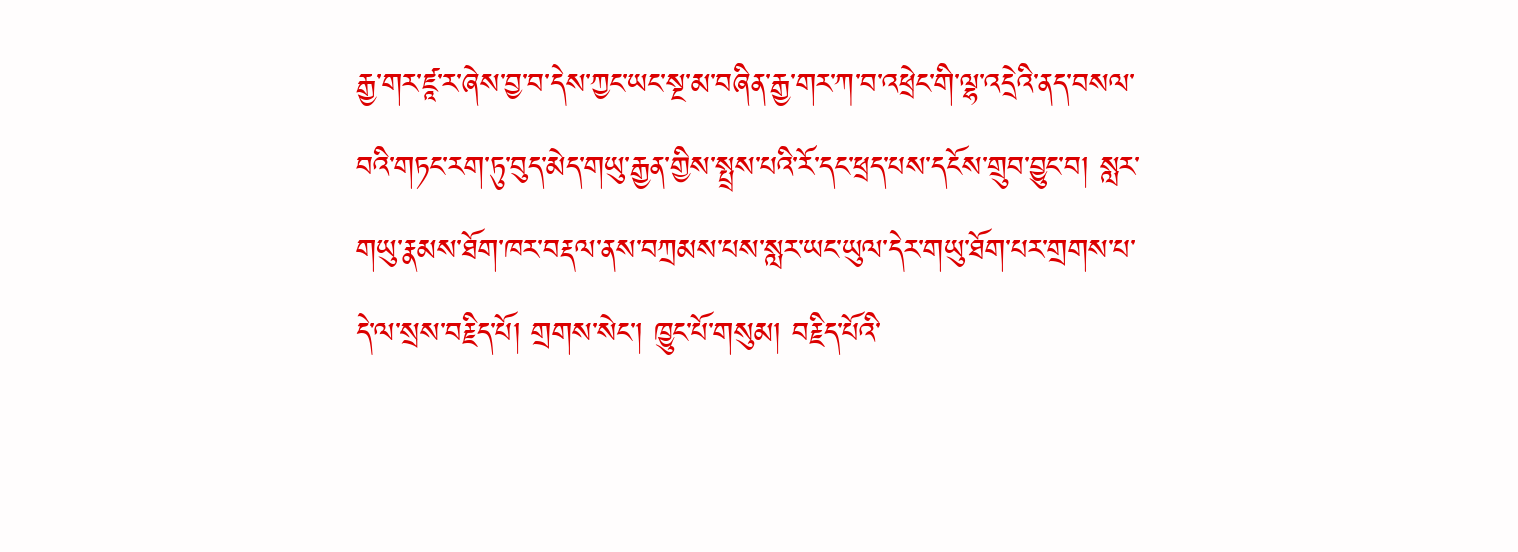རྒྱ་གར་ཛཱ་ར་ཞེས་བྱ་བ་དེས་ཀྱང་ཡང་སྔ་མ་བཞིན་རྒྱ་གར་ཀ་བ་འཕྲེང་གི་ལྷ་འདྲེའི་ནད་བསལ་བའི་གཏང་རག་ཏུ་བུད་མེད་གཡུ་རྒྱན་གྱིས་སྤྲས་པའི་རོ་དང་ཕྲད་པས་དངོས་གྲུབ་བྱུང་བ། སླར་གཡུ་རྣམས་ཐོག་ཁར་བརྡལ་ནས་བཀྲམས་པས་སླར་ཡང་ཡུལ་དེར་གཡུ་ཐོག་པར་གྲགས་པ་དེ་ལ་སྲས་བརྗིད་པོ། གྲགས་སེང་། ཁྱུང་པོ་གསུམ། བརྗིད་པོའི་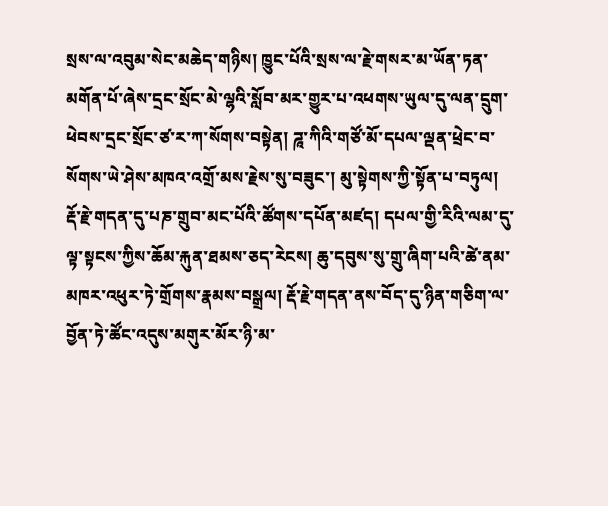སྲས་ལ་འབུམ་སེང་མཆེད་གཉིས། ཁྱུང་པོའི་སྲས་ལ་རྗེ་གསར་མ་ཡོན་ཏན་མགོན་པོ་ཞེས་དྲང་སྲོང་མེ་ལྷའི་སློབ་མར་གྱུར་པ་འཕགས་ཡུལ་དུ་ལན་དྲུག་ཕེབས་དྲང་སྲོང་ཙ་ར་ཀ་སོགས་བསྟེན། ཌཱ་ཀིའི་གཙོ་མོ་དཔལ་ལྡན་ཕྲེང་བ་སོགས་ཡེ་ཤེས་མཁའ་འགྲོ་མས་རྗེས་སུ་བཟུང་། མུ་སྟེགས་ཀྱི་སྟོན་པ་བཏུལ། རྡོ་རྗེ་གདན་དུ་པཎ་གྲུབ་མང་པོའི་ཚོགས་དཔོན་མཛད། དཔལ་གྱི་རིའི་ལམ་དུ་ལྟ་སྟངས་ཀྱིས་ཆོམ་རྐུན་ཐམས་ཅད་རེངས། ཆུ་དབུས་སུ་གྲུ་ཞིག་པའི་ཚེ་ནམ་མཁར་འཕུར་ཏེ་གྲོགས་རྣམས་བསྒྲལ། རྡོ་རྗེ་གདན་ནས་བོད་དུ་ཉིན་གཅིག་ལ་བྱོན་ཏེ་ཚོང་འདུས་མགུར་མོར་ཉི་མ་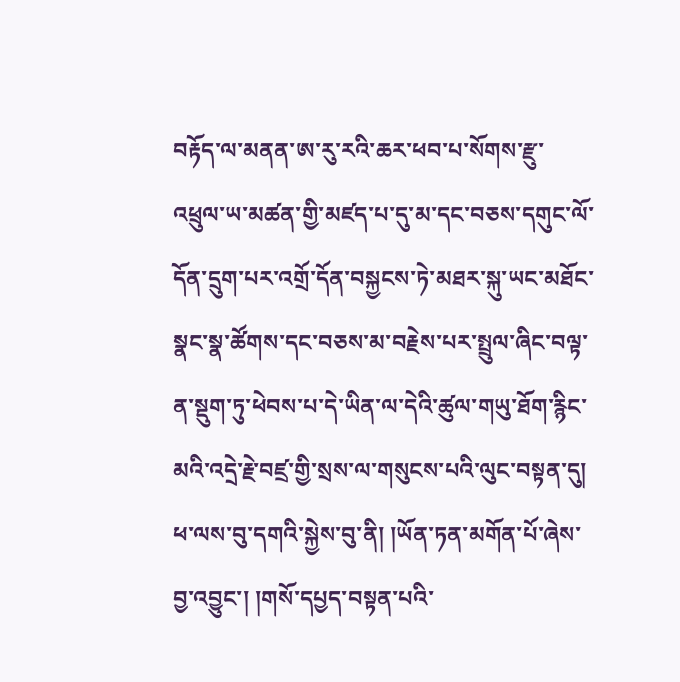བརྟོད་ལ་མནན་ཨ་རུ་རའི་ཆར་ཕབ་པ་སོགས་རྫུ་འཕྲུལ་ཡ་མཚན་གྱི་མཛད་པ་དུ་མ་དང་བཅས་དགུང་ལོ་དོན་དྲུག་པར་འགྲོ་དོན་བསྐྱངས་ཏེ་མཐར་སྐུ་ཡང་མཐོང་སྣང་སྣ་ཚོགས་དང་བཅས་མ་བརྗེས་པར་སྤྲུལ་ཞིང་བལྟ་ན་སྡུག་ཏུ་ཕེབས་པ་དེ་ཡིན་ལ་དེའི་ཚུལ་གཡུ་ཐོག་རྙིང་མའི་འདྲེ་རྗེ་བཛྲ་གྱི་སྲས་ལ་གསུངས་པའི་ལུང་བསྟན་དུ། ཕ་ལས་བུ་དགའི་སྐྱེས་བུ་ནི། །ཡོན་ཏན་མགོན་པོ་ཞེས་བྱ་འབྱུང་། །གསོ་དཔྱད་བསྟན་པའི་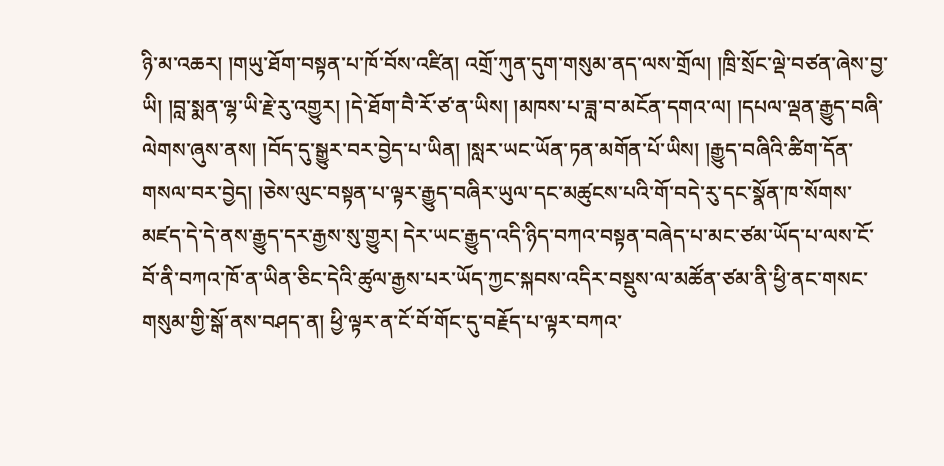ཉི་མ་འཆར། །གཡུ་ཐོག་བསྟན་པ་ཁོ་བོས་འཛིན། འགྲོ་ཀུན་དུག་གསུམ་ནད་ལས་གྲོལ། །ཁྲི་སྲོང་ལྡེ་བཙན་ཞེས་བྱ་ཡི། །བླ་སྨན་ལྷ་ཡི་རྗེ་རུ་འགྱུར། །དེ་ཐོག་བཻ་རོ་ཙ་ན་ཡིས། །མཁས་པ་ཟླ་བ་མངོན་དགའ་ལ། །དཔལ་ལྡན་རྒྱུད་བཞི་ལེགས་ཞུས་ནས། །བོད་དུ་སྒྱུར་བར་བྱེད་པ་ཡིན། །སླར་ཡང་ཡོན་ཏན་མགོན་པོ་ཡིས། །རྒྱུད་བཞིའི་ཚིག་དོན་གསལ་བར་བྱེད། །ཅེས་ལུང་བསྟན་པ་ལྟར་རྒྱུད་བཞིར་ཡུལ་དང་མཚུངས་པའི་གོ་བདེ་རུ་དང་སྣོན་ཁ་སོགས་མཛད་དེ་དེ་ནས་རྒྱུད་དར་རྒྱས་སུ་གྱུར། དེར་ཡང་རྒྱུད་འདི་ཉིད་བཀའ་བསྟན་བཞེད་པ་མང་ཙམ་ཡོད་པ་ལས་ངོ་བོ་ནི་བཀའ་ཁོ་ན་ཡིན་ཅིང་དེའི་ཚུལ་རྒྱས་པར་ཡོད་ཀྱང་སྐབས་འདིར་བསྡུས་ལ་མཚོན་ཙམ་ནི་ཕྱི་ནང་གསང་གསུམ་གྱི་སྒོ་ནས་བཤད་ན། ཕྱི་ལྟར་ན་ངོ་བོ་གོང་དུ་བརྗོད་པ་ལྟར་བཀའ་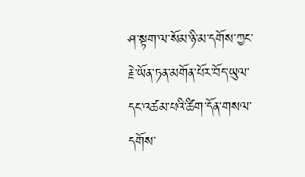ཤ་སྟག་ལ་སོམ་ཉི་མ་དགོས་ཀྱང་རྗེ་ཡོན་ཏན་མགོན་པོར་བོད་ཡུལ་དང་འཚམ་པའི་ཚིག་དོན་གསལ་དགོས་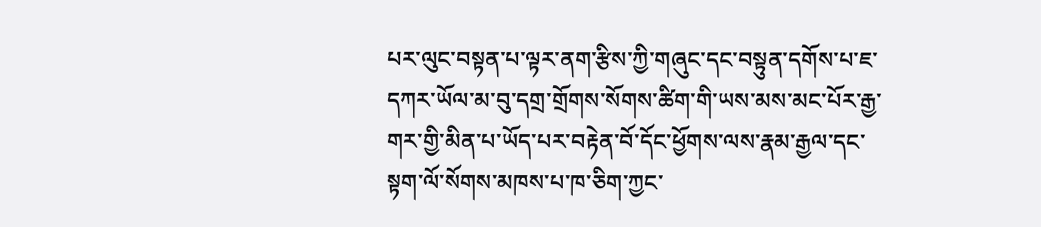པར་ལུང་བསྟན་པ་ལྟར་ནག་རྩིས་ཀྱི་གཞུང་དང་བསྟུན་དགོས་པ་ཇ་དཀར་ཡོལ་མ་བུ་དགྲ་གྲོགས་སོགས་ཚིག་གི་ཡས་མས་མང་པོར་རྒྱ་གར་གྱི་མིན་པ་ཡོད་པར་བརྟེན་བོ་དོང་ཕྱོགས་ལས་རྣམ་རྒྱལ་དང་སྟག་ལོ་སོགས་མཁས་པ་ཁ་ཅིག་ཀྱང་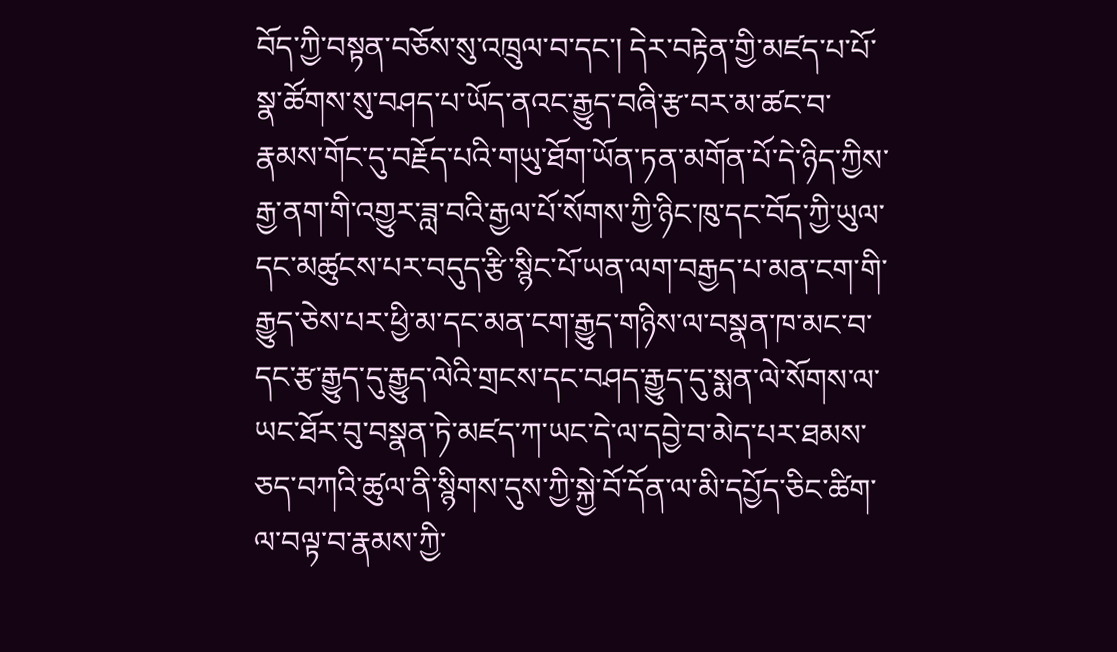བོད་ཀྱི་བསྟན་བཅོས་སུ་འཁྲུལ་བ་དང་། དེར་བརྟེན་གྱི་མཛད་པ་པོ་སྣ་ཚོགས་སུ་བཤད་པ་ཡོད་ནའང་རྒྱུད་བཞི་རྩ་བར་མ་ཚང་བ་རྣམས་གོང་དུ་བརྗོད་པའི་གཡུ་ཐོག་ཡོན་ཏན་མགོན་པོ་དེ་ཉིད་ཀྱིས་རྒྱ་ནག་གི་འགྱུར་ཟླ་བའི་རྒྱལ་པོ་སོགས་ཀྱི་ཉིང་ཁུ་དང་བོད་ཀྱི་ཡུལ་དང་མཚུངས་པར་བདུད་རྩི་སྙིང་པོ་ཡན་ལག་བརྒྱད་པ་མན་ངག་གི་རྒྱུད་ཅེས་པར་ཕྱི་མ་དང་མན་ངག་རྒྱུད་གཉིས་ལ་བསྣན་ཁ་མང་བ་དང་རྩ་རྒྱུད་དུ་རྒྱུད་ལེའི་གྲངས་དང་བཤད་རྒྱུད་དུ་སྨན་ལེ་སོགས་ལ་ཡང་ཐོར་བུ་བསྣན་ཏེ་མཛད་ཀ་ཡང་དེ་ལ་དབྱེ་བ་མེད་པར་ཐམས་ཅད་བཀའི་ཚུལ་ནི་སྙིགས་དུས་ཀྱི་སྐྱེ་བོ་དོན་ལ་མི་དཔྱོད་ཅིང་ཚིག་ལ་བལྟ་བ་རྣམས་ཀྱི་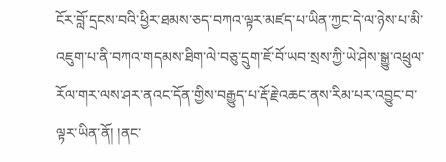ངོར་བློ་དྲངས་བའི་ཕྱིར་ཐམས་ཅད་བཀའ་ལྟར་མཛད་པ་ཡིན་ཀྱང་དེ་ལ་ཉེས་པ་མི་འཇུག་པ་ནི་བཀའ་གདམས་ཐིག་ལེ་བཅུ་དྲུག་ཇོ་བོ་ཡབ་སྲས་ཀྱི་ཡེ་ཤེས་སྒྱུ་འཕྲུལ་རོལ་གར་ལས་ཤར་ནའང་དོན་གྱིས་བརྒྱུད་པ་རྡོ་རྗེ་འཆང་ནས་རིམ་པར་འབྱུང་བ་ལྟར་ཡིན་ནོ། །ནང་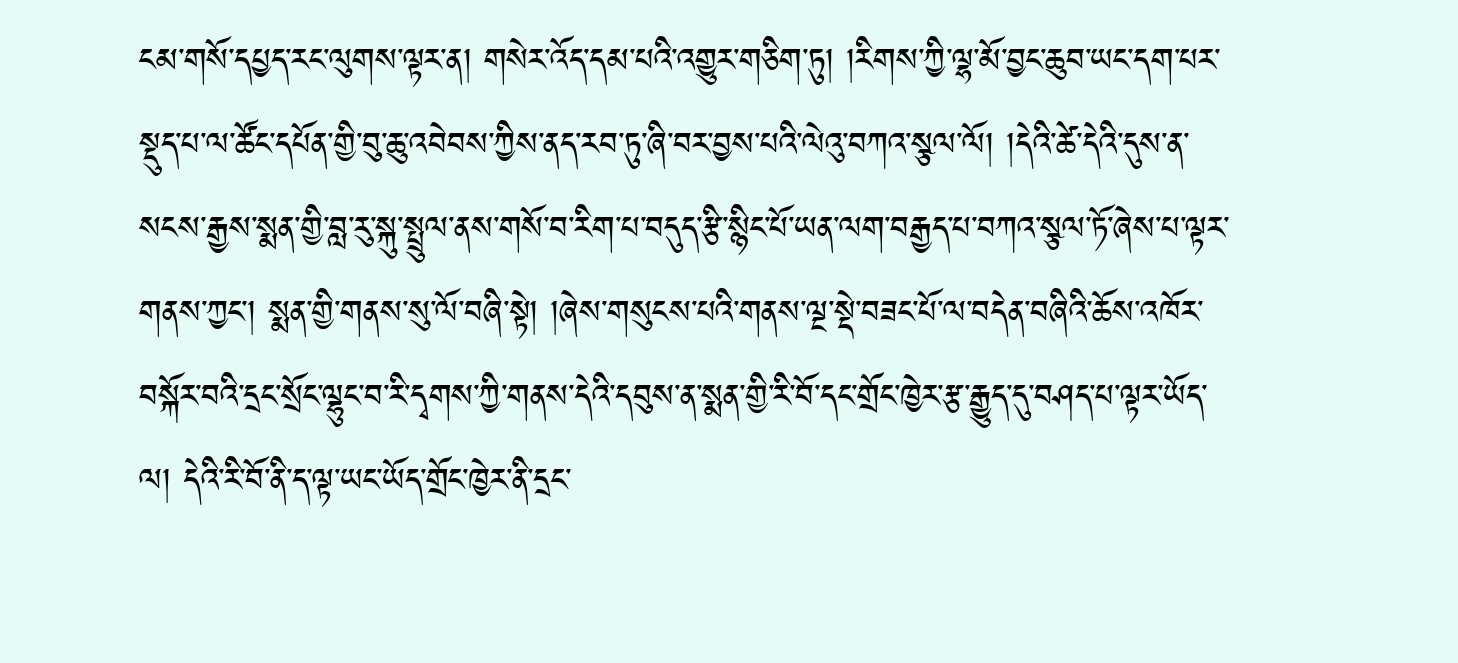ངམ་གསོ་དཔྱད་རང་ལུགས་ལྟར་ན། གསེར་འོད་དམ་པའི་འགྱུར་གཅིག་ཏུ། །རིགས་ཀྱི་ལྷ་མོ་བྱང་ཆུབ་ཡང་དག་པར་སྡུད་པ་ལ་ཚོང་དཔོན་གྱི་བུ་ཆུ་འབེབས་ཀྱིས་ནད་རབ་ཏུ་ཞི་བར་བྱས་པའི་ལེའུ་བཀའ་སྩལ་ལོ། །དེའི་ཚེ་དེའི་དུས་ན་སངས་རྒྱས་སྨན་གྱི་བླ་རུ་སྐུ་སྤྲུལ་ནས་གསོ་བ་རིག་པ་བདུད་རྩི་སྙིང་པོ་ཡན་ལག་བརྒྱད་པ་བཀའ་སྩལ་ཏོ་ཞེས་པ་ལྟར་གནས་ཀྱང་། སྨན་གྱི་གནས་སུ་ལོ་བཞི་སྟེ། །ཞེས་གསུངས་པའི་གནས་ལྔ་སྡེ་བཟང་པོ་ལ་བདེན་བཞིའི་ཆོས་འཁོར་བསྐོར་བའི་དྲང་སྲོང་ལྷུང་བ་རི་དྭགས་ཀྱི་གནས་དེའི་དབུས་ན་སྨན་གྱི་རི་བོ་དང་གྲོང་ཁྱེར་རྩ་རྒྱུད་དུ་བཤད་པ་ལྟར་ཡོད་ལ། དེའི་རི་བོ་ནི་ད་ལྟ་ཡང་ཡོད་གྲོང་ཁྱེར་ནི་དྲང་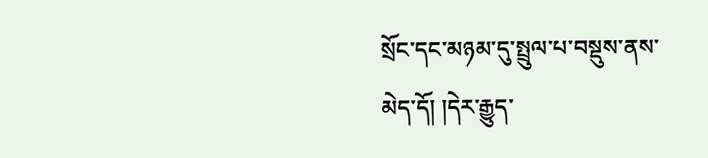སྲོང་དང་མཉམ་དུ་སྤྲུལ་པ་བསྡུས་ནས་མེད་དོ། །དེར་རྒྱུད་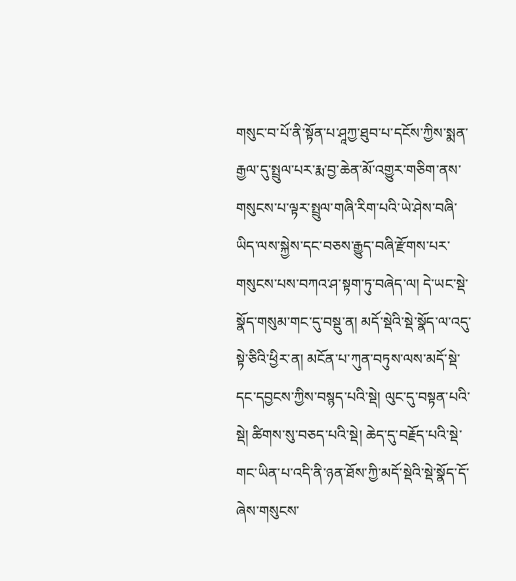གསུང་བ་པོ་ནི་སྟོན་པ་ཤཱཀྱ་ཐུབ་པ་དངོས་ཀྱིས་སྨན་རྒྱལ་དུ་སྤྲུལ་པར་རྨ་བྱ་ཆེན་མོ་འགྱུར་གཅིག་ནས་གསུངས་པ་ལྟར་སྤྲུལ་གཞི་རིག་པའི་ཡེ་ཤེས་བཞི་ཡིད་ལས་སྐྱེས་དང་བཅས་རྒྱུད་བཞི་རྫོགས་པར་གསུངས་པས་བཀའ་ཤ་སྟག་ཏུ་བཞེད་ལ། དེ་ཡང་སྡེ་སྣོད་གསུམ་གང་དུ་བསྡུ་ན། མདོ་སྡེའི་སྡེ་སྣོད་ལ་འདུ་སྟེ་ཅིའི་ཕྱིར་ན། མངོན་པ་ཀུན་བཏུས་ལས་མདོ་སྡེ་དང་དབྱངས་ཀྱིས་བསྙད་པའི་སྡེ། ལུང་དུ་བསྟན་པའི་སྡེ། ཚིགས་སུ་བཅད་པའི་སྡེ། ཆེད་དུ་བརྗོད་པའི་སྡེ་གང་ཡིན་པ་འདི་ནི་ཉན་ཐོས་ཀྱི་མདོ་སྡེའི་སྡེ་སྣོད་དོ་ཞེས་གསུངས་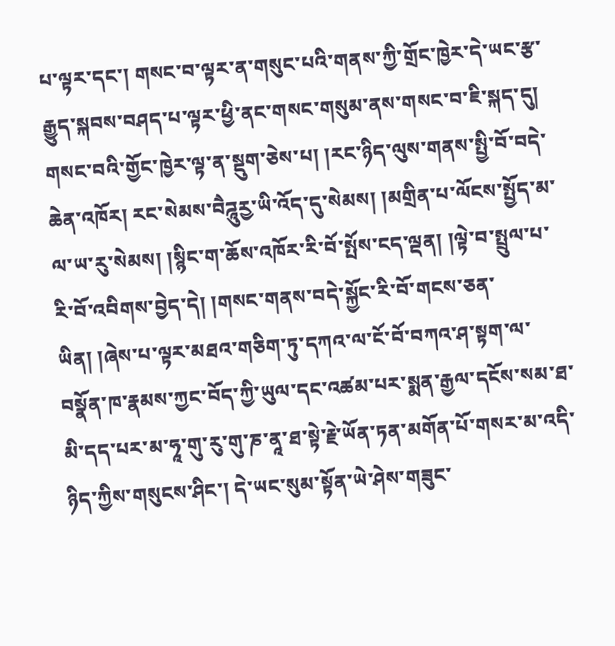པ་ལྟར་དང་། གསང་བ་ལྟར་ན་གསུང་པའི་གནས་ཀྱི་གྲོང་ཁྱེར་དེ་ཡང་རྩ་རྒྱུད་སྐབས་བཤད་པ་ལྟར་ཕྱི་ནང་གསང་གསུམ་ནས་གསང་བ་ཇི་སྐད་དུ། གསང་བའི་གྱོང་ཁྱེར་ལྟ་ན་སྡུག་ཅེས་པ། །རང་ཉིད་ལུས་གནས་སྤྱི་བོ་བདེ་ཆེན་འཁོར། རང་སེམས་བཻཌཱུརྱ་ཡི་འོད་དུ་སེམས། །མགྲིན་པ་ལོངས་སྤྱོད་མ་ལ་ཡ་རུ་སེམས། །སྙིང་ག་ཆོས་འཁོར་རི་བོ་སྤོས་ངད་ལྡན། །ལྟེ་བ་སྤྲུལ་པ་རི་བོ་འབིགས་བྱེད་དེ། །གསང་གནས་བདེ་སྐྱོང་རི་བོ་གངས་ཅན་ཡིན། །ཞེས་པ་ལྟར་མཐའ་གཅིག་ཏུ་དཀའ་ལ་ངོ་བོ་བཀའ་ཤ་སྟག་ལ་བསྣོན་ཁ་རྣམས་ཀྱང་བོད་ཀྱི་ཡུལ་དང་འཚམ་པར་སྨན་རྒྱལ་དངོས་སམ་ཐ་མི་དད་པར་མ་ཧཱ་གུ་རུ་གུ་ཎ་ནཱ་ཐ་སྟེ་རྗེ་ཡོན་ཏན་མགོན་པོ་གསར་མ་འདི་ཉིད་ཀྱིས་གསུངས་ཤིང་། དེ་ཡང་སུམ་སྟོན་ཡེ་ཤེས་གཟུང་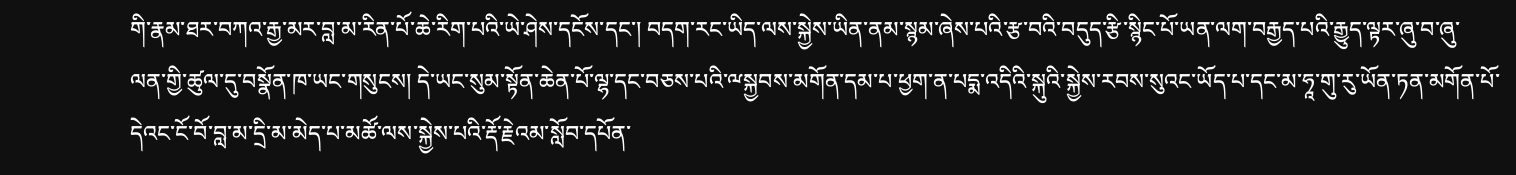གི་རྣམ་ཐར་བཀའ་རྒྱ་མར་བླ་མ་རིན་པོ་ཆེ་རིག་པའི་ཡེ་ཤེས་དངོས་དང་། བདག་རང་ཡིད་ལས་སྐྱེས་ཡིན་ནམ་སྙམ་ཞེས་པའི་རྩ་བའི་བདུད་རྩི་སྙིང་པོ་ཡན་ལག་བརྒྱད་པའི་རྒྱུད་ལྟར་ཞུ་བ་ཞུ་ལན་གྱི་ཚུལ་དུ་བསྣོན་ཁ་ཡང་གསུངས། དེ་ཡང་སུམ་སྟོན་ཆེན་པོ་ལྷ་དང་བཅས་པའི་ྋསྐྱབས་མགོན་དམ་པ་ཕྱག་ན་པདྨ་འདིའི་སྐུའི་སྐྱེས་རབས་སུའང་ཡོད་པ་དང་མ་ཧཱ་གུ་རུ་ཡོན་ཏན་མགོན་པོ་དེའང་ངོ་བོ་བླ་མ་དྲི་མ་མེད་པ་མཚོ་ལས་སྐྱེས་པའི་རྡོ་རྗེའམ་སློབ་དཔོན་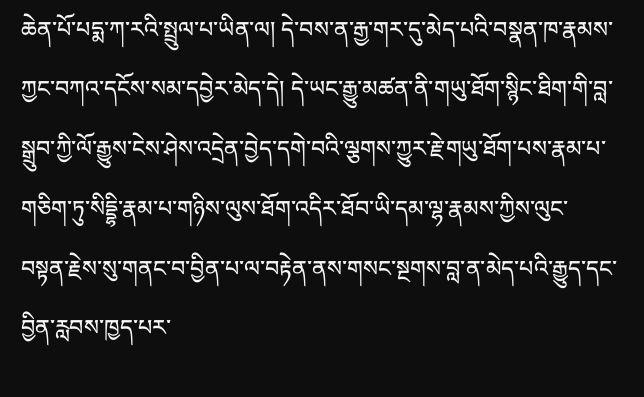ཆེན་པོ་པདྨ་ཀ་རའི་སྤྲུལ་པ་ཡིན་ལ། དེ་བས་ན་རྒྱ་གར་དུ་མེད་པའི་བསྣན་ཁ་རྣམས་ཀྱང་བཀའ་དངོས་སམ་དབྱེར་མེད་དེ། དེ་ཡང་རྒྱུ་མཚན་ནི་གཡུ་ཐོག་སྙིང་ཐིག་གི་བླ་སྒྲུབ་ཀྱི་ལོ་རྒྱུས་ངེས་ཤེས་འདྲེན་བྱེད་དགེ་བའི་ལྕགས་ཀྱུར་རྗེ་གཡུ་ཐོག་པས་རྣམ་པ་གཅིག་ཏུ་སིདྡྷི་རྣམ་པ་གཉིས་ལུས་ཐོག་འདིར་ཐོབ་ཡི་དམ་ལྷ་རྣམས་ཀྱིས་ལུང་བསྟན་རྗེས་སུ་གནང་བ་བྱིན་པ་ལ་བརྟེན་ནས་གསང་སྔགས་བླ་ན་མེད་པའི་རྒྱུད་དང་བྱིན་རླབས་ཁྱད་པར་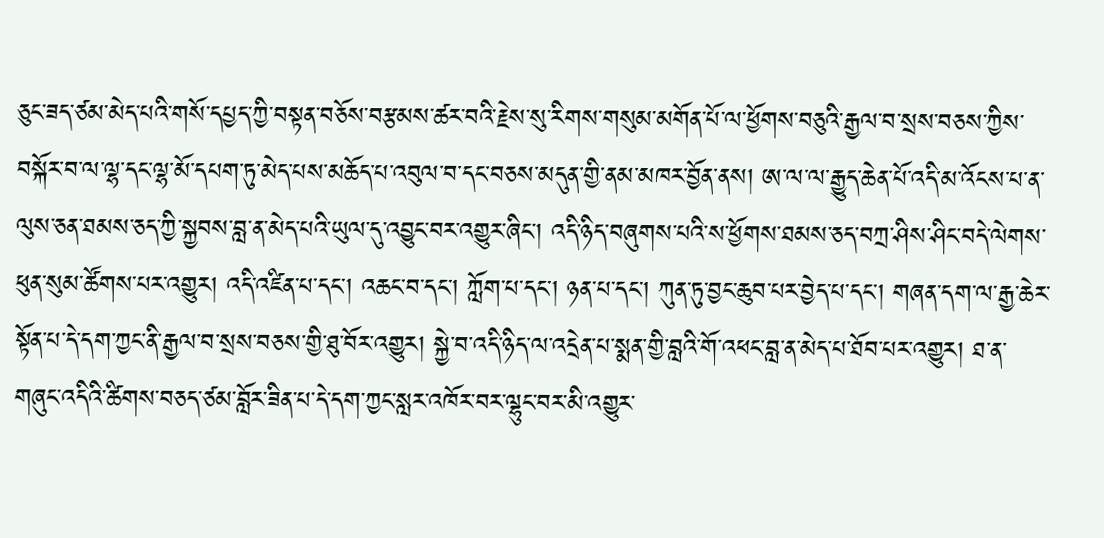ཅུང་ཟད་ཙམ་མེད་པའི་གསོ་དཔྱད་ཀྱི་བསྟན་བཅོས་བརྩམས་ཚར་བའི་རྗེས་སུ་རིགས་གསུམ་མགོན་པོ་ལ་ཕྱོགས་བཅུའི་རྒྱལ་བ་སྲས་བཅས་ཀྱིས་བསྐོར་བ་ལ་ལྷ་དང་ལྷ་མོ་དཔག་ཏུ་མེད་པས་མཆོད་པ་འབུལ་བ་དང་བཅས་མདུན་གྱི་ནམ་མཁར་བྱོན་ནས། ཨ་ལ་ལ་རྒྱུད་ཆེན་པོ་འདི་མ་འོངས་པ་ན་ལུས་ཅན་ཐམས་ཅད་ཀྱི་སྐྱབས་བླ་ན་མེད་པའི་ཡུལ་དུ་འབྱུང་བར་འགྱུར་ཞིང་། འདི་ཉིད་བཞུགས་པའི་ས་ཕྱོགས་ཐམས་ཅད་བཀྲ་ཤིས་ཤིང་བདེ་ལེགས་ཕུན་སུམ་ཚོགས་པར་འགྱུར། འདི་འཛིན་པ་དང་། འཆང་བ་དང་། ཀློག་པ་དང་། ཉན་པ་དང་། ཀུན་ཏུ་བྱང་ཆུབ་པར་བྱེད་པ་དང་། གཞན་དག་ལ་རྒྱ་ཆེར་སྟོན་པ་དེ་དག་ཀྱང་ནི་རྒྱལ་བ་སྲས་བཅས་གྱི་ཐུ་བོར་འགྱུར། སྐྱེ་བ་འདི་ཉིད་ལ་འདྲེན་པ་སྨན་གྱི་བླའི་གོ་འཕང་བླ་ན་མེད་པ་ཐོབ་པར་འགྱུར། ཐ་ན་གཞུང་འདིའི་ཚིགས་བཅད་ཙམ་བློར་ཟིན་པ་དེ་དག་ཀྱང་སླར་འཁོར་བར་ལྷུང་བར་མི་འགྱུར་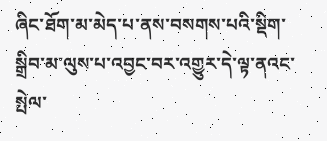ཞིང་ཐོག་མ་མེད་པ་ནས་བསགས་པའི་སྡིག་སྒྲིབ་མ་ལུས་པ་འབྱང་བར་འགྱུར་དེ་ལྟ་ནའང་སྤེལ་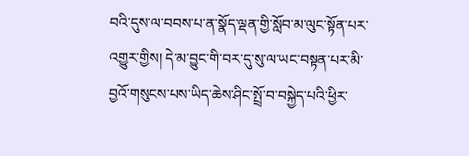བའི་དུས་ལ་བབས་པ་ན་སྣོད་ལྡན་གྱི་སློབ་མ་ལུང་སྟོན་པར་འགྱུར་གྱིས། དེ་མ་བྱུང་གི་བར་དུ་སུ་ལ་ཡང་བསྟན་པར་མི་བྱའོ་གསུངས་པས་ཡིད་ཆེས་ཤིང་སྤྲོ་བ་བསྐྱེད་པའི་ཕྱིར་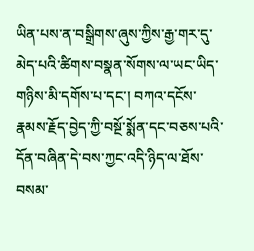ཡིན་པས་ན་བསྒྲིགས་ཞུས་ཀྱིས་རྒྱ་གར་དུ་མེད་པའི་ཚིགས་བསྣན་སོགས་ལ་ཡང་ཡིད་གཉིས་མི་དགོས་པ་དང་། བཀའ་དངོས་རྣམས་རྗོད་བྱེད་ཀྱི་བསྔོ་སྨོན་དང་བཅས་པའི་དོན་བཞིན་དེ་བས་ཀྱང་འདི་ཉིད་ལ་ཐོས་བསམ་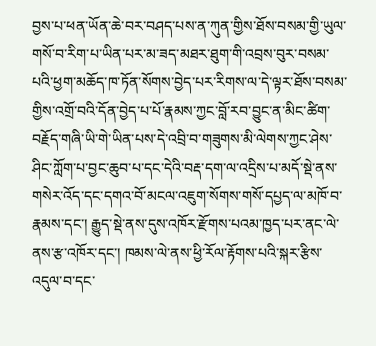བྱས་པ་ཕན་ཡོན་ཆེ་བར་བཤད་པས་ན་ཀུན་གྱིས་ཐོས་བསམ་གྱི་ཡུལ་གསོ་བ་རིག་པ་ཡིན་པར་མ་ཟད་མཐར་ཐུག་གི་འབྲས་བུར་བསམ་པའི་ཕྱག་མཆོད་ཁ་ཏོན་སོགས་བྱེད་པར་རིགས་ལ་དེ་ལྟར་ཐོས་བསམ་གྱིས་འགྲོ་བའི་དོན་བྱེད་པ་པོ་རྣམས་ཀྱང་བློ་རབ་བྱུང་ན་མིང་ཚིག་བརྗོད་གཞི་ཡི་གེ་ཡིན་པས་དེ་འབྲི་བ་གཟུགས་མི་ལེགས་ཀྱང་ཤེས་ཤིང་ཀློག་པ་བྱང་ཆུབ་པ་དང་དེའི་བརྡ་དག་ལ་འདྲིས་པ་མདོ་སྡེ་ནས་གསེར་འོད་དང་དགའ་བོ་མངལ་འཇུག་སོགས་གསོ་དཔྱད་ལ་མཁོ་བ་རྣམས་དང་། རྒྱུད་སྡེ་ནས་དུས་འཁོར་རྫོགས་པའམ་ཁྱད་པར་ནང་ལེ་ནས་རྩ་འཁོར་དང་། ཁམས་ལེ་ནས་ཕྱི་རོལ་རྟོགས་པའི་སྐར་རྩིས་འདུལ་བ་དང་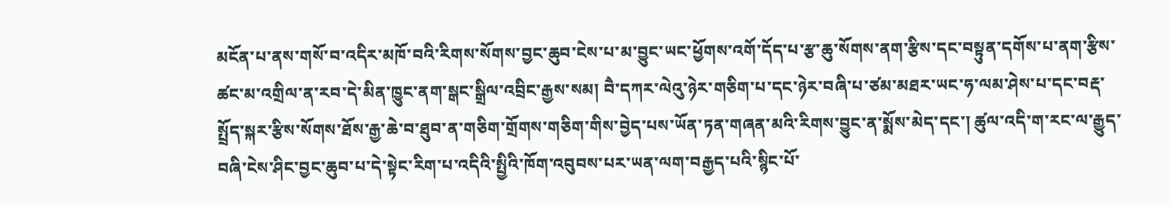མངོན་པ་ནས་གསོ་བ་འདིར་མཁོ་བའི་རིགས་སོགས་བྱང་ཆུབ་ངེས་པ་མ་བྱུང་ཡང་ཕྱོགས་འགོ་དོད་པ་རྩ་ཆུ་སོགས་ནག་རྩིས་དང་བསྟུན་དགོས་པ་ནག་རྩིས་ཚང་མ་འགྲིལ་ན་རབ་དེ་མིན་ཁྱུང་ནག་སྒང་སྒྲིལ་འབྲིང་རྒྱས་སམ། བཻ་དཀར་ལེའུ་ཉེར་གཅིག་པ་དང་ཉེར་བཞི་པ་ཙམ་མཐར་ཡང་ཧ་ལམ་ཤེས་པ་དང་བརྡ་སྤྲོད་སྐར་རྩིས་སོགས་ཐོས་རྒྱ་ཆེ་བ་ཐུབ་ན་གཅིག་གྲོགས་གཅིག་གིས་བྱེད་པས་ཡོན་ཏན་གཞན་མའི་རིགས་བྱུང་ན་སྨོས་མེད་དང་། ཚུལ་འདི་ག་རང་ལ་རྒྱུད་བཞི་ངེས་ཤིང་བྱང་ཆུབ་པ་དེ་སྟེང་རིག་པ་འདིའི་སྤྱིའི་ཁོག་འབུབས་པར་ཡན་ལག་བརྒྱད་པའི་སྙིང་པོ་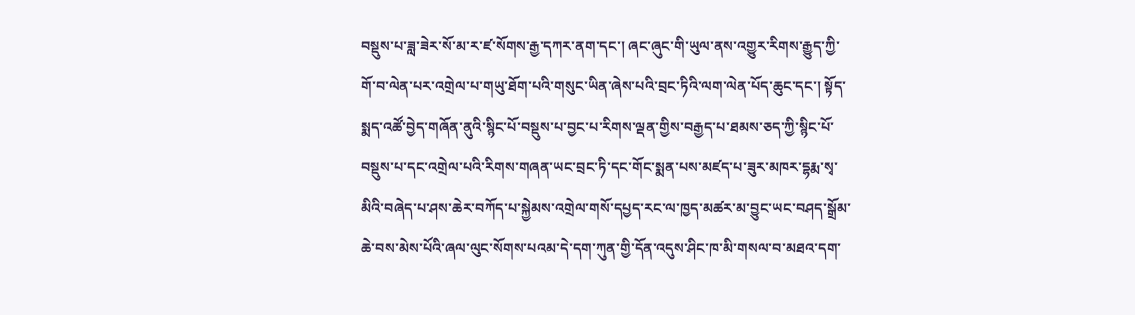བསྡུས་པ་ཟླ་ཟེར་སོ་མ་ར་ཛ་སོགས་རྒྱ་དཀར་ནག་དང་། ཞང་ཞུང་གི་ཡུལ་ནས་འགྱུར་རིགས་རྒྱུད་ཀྱི་གོ་བ་ལེན་པར་འགྲེལ་པ་གཡུ་ཐོག་པའི་གསུང་ཡིན་ཞེས་པའི་བྲང་ཏིའི་ལག་ལེན་པོད་ཆུང་དང་། སྟོད་སྨད་འཚོ་བྱེད་གཞོན་ནུའི་སྙིང་པོ་བསྡུས་པ་བྱང་པ་རིགས་ལྡན་གྱིས་བརྒྱད་པ་ཐམས་ཅད་ཀྱི་སྙིང་པོ་བསྡུས་པ་དང་འགྲེལ་པའི་རིགས་གཞན་ཡང་བྲང་ཏི་དང་གོང་སྨན་པས་མཛད་པ་ཟུར་མཁར་དྷརྨ་སྭ་མིའི་བཞེད་པ་ཤས་ཆེར་བཀོད་པ་སྐྱེམས་འགྲེལ་གསོ་དཔྱད་རང་ལ་ཁྱད་མཚར་མ་བྱུང་ཡང་བཤད་སྒྲོམ་ཆེ་བས་མེས་པོའི་ཞལ་ལུང་སོགས་པའམ་དེ་དག་ཀུན་གྱི་དོན་འདུས་ཤིང་ཁ་མི་གསལ་བ་མཐའ་དག་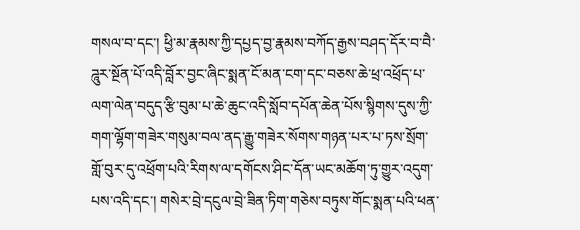གསལ་བ་དང་། ཕྱི་མ་རྣམས་ཀྱི་དཔྱད་བྱ་རྣམས་བཀོད་རྒྱས་བཤད་དོར་བ་བཻ་ཌཱུར་སྔོན་པོ་འདི་བློར་བྱང་ཞིང་སྨན་ངོ་མན་ངག་དང་བཅས་ཆེ་ཕྲ་འཕྲོད་པ་ལག་ལེན་བདུད་རྩི་བུམ་པ་ཆེ་ཆུང་འདི་སློབ་དཔོན་ཆེན་པོས་སྙིགས་དུས་ཀྱི་གག་ལྷོག་གཟེར་གསུམ་བལ་ནད་རྒྱུ་གཟེར་སོགས་གཉན་པར་པ་ཏས་སྲོག་གློ་བུར་དུ་འཕྲོག་པའི་རིགས་ལ་དགོངས་ཤིང་དོན་ཡང་མཆོག་ཏུ་གྱུར་འདུག་པས་འདི་དང་། གསེར་བྲེ་དངུལ་བྲེ་ཟིན་ཏིག་གཅེས་བཏུས་གོང་སྨན་པའི་ཕན་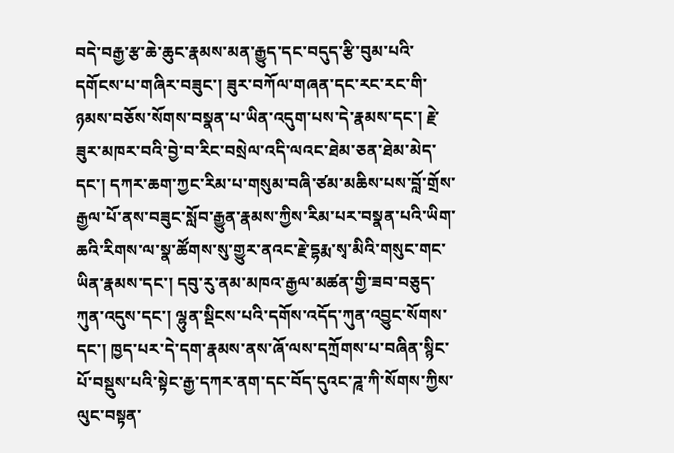བདེ་བརྒྱ་རྩ་ཆེ་ཆུང་རྣམས་མན་རྒྱུད་དང་བདུད་རྩི་བུམ་པའི་དགོངས་པ་གཞིར་བཟུང་། ཟུར་བཀོལ་གཞན་དང་རང་རང་གི་ཉམས་བཅོས་སོགས་བསྣན་པ་ཡིན་འདུག་པས་དེ་རྣམས་དང་། རྗེ་ཟུར་མཁར་བའི་བྱེ་བ་རིང་བསྲེལ་འདི་ལའང་ཐེམ་ཅན་ཐེམ་མེད་དང་། དཀར་ཆག་ཀྱང་རིམ་པ་གསུམ་བཞི་ཙམ་མཆིས་པས་བློ་གྲོས་རྒྱལ་པོ་ནས་བཟུང་སློབ་རྒྱུན་རྣམས་ཀྱིས་རིམ་པར་བསྣན་པའི་ཡིག་ཆའི་རིགས་ལ་སྣ་ཚོགས་སུ་གྱུར་ནའང་རྗེ་དྷརྨ་སྭ་མིའི་གསུང་གང་ཡིན་རྣམས་དང་། དབུ་རུ་ནམ་མཁའ་རྒྱལ་མཚན་གྱི་ཟབ་བཅུད་ཀུན་འདུས་དང་། ལྷུན་སྡིངས་པའི་དགོས་འདོད་ཀུན་འབྱུང་སོགས་དང་། ཁྱད་པར་དེ་དག་རྣམས་ནས་ཞོ་ལས་དཀྲོགས་པ་བཞིན་སྙིང་པོ་བསྡུས་པའི་སྟེང་རྒྱ་དཀར་ནག་དང་བོད་དུའང་ཌཱ་ཀི་སོགས་ཀྱིས་ལུང་བསྟན་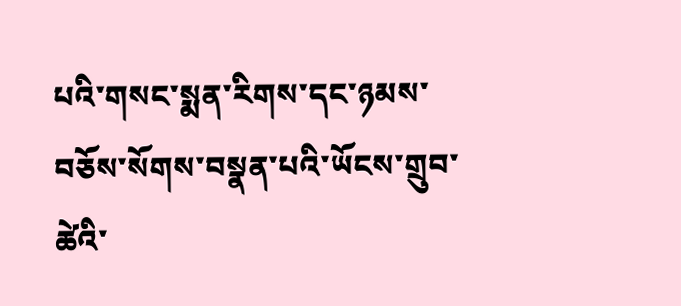པའི་གསང་སྨན་རིགས་དང་ཉམས་བཅོས་སོགས་བསྣན་པའི་ཡོངས་གྲུབ་ཚེའི་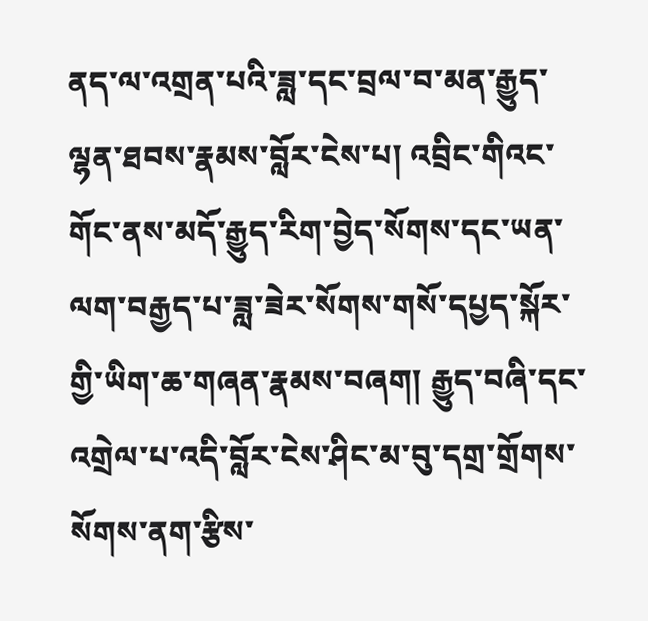ནད་ལ་འགྲན་པའི་ཟླ་དང་བྲལ་བ་མན་རྒྱུད་ལྷན་ཐབས་རྣམས་བློར་ངེས་པ། འབྲིང་གིའང་གོང་ནས་མདོ་རྒྱུད་རིག་བྱེད་སོགས་དང་ཡན་ལག་བརྒྱད་པ་ཟླ་ཟེར་སོགས་གསོ་དཔྱད་སྐོར་གྱི་ཡིག་ཆ་གཞན་རྣམས་བཞག། རྒྱུད་བཞི་དང་འགྲེལ་པ་འདི་བློར་ངེས་ཤིང་མ་བུ་དགྲ་གྲོགས་སོགས་ནག་རྩིས་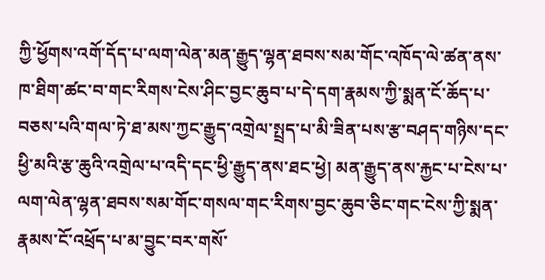ཀྱི་ཕྱོགས་འགོ་དོད་པ་ལག་ལེན་མན་རྒྱུད་ལྷན་ཐབས་སམ་གོང་འཁོད་ལེ་ཚན་ནས་ཁ་ཐིག་ཚང་བ་གང་རིགས་ངེས་ཤིང་བྱང་ཆུབ་པ་དེ་དག་རྣམས་ཀྱི་སྨན་ངོ་ཆོད་པ་བཅས་པའི་གལ་ཏེ་ཐ་མས་ཀྱང་རྒྱུད་འགྲེལ་སྤྲད་པ་མི་ཟིན་པས་རྩ་བཤད་གཉིས་དང་ཕྱི་མའི་རྩ་ཆུའི་འགྲེལ་པ་འདི་དང་ཕྱི་རྒྱུད་ནས་ཐང་ཕྱེ། མན་རྒྱུད་ནས་རྐྱང་པ་ངེས་པ་ལག་ལེན་ལྷན་ཐབས་སམ་གོང་གསལ་གང་རིགས་བྱང་ཆུབ་ཅིང་གང་ངེས་ཀྱི་སྨན་རྣམས་ངོ་འཕྲོད་པ་མ་བྱུང་བར་གསོ་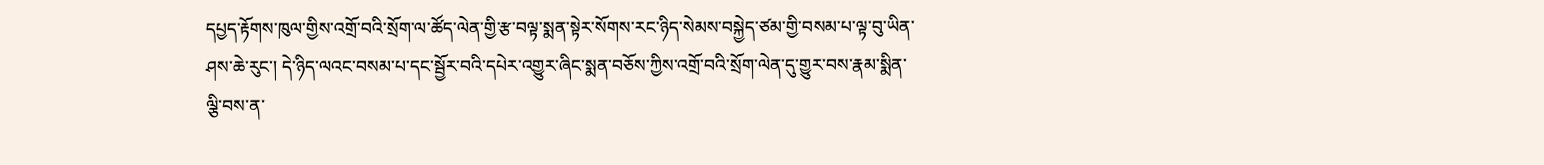དཔྱད་རྟོགས་ཁུལ་གྱིས་འགྲོ་བའི་སྲོག་ལ་ཚོད་ལེན་གྱི་རྩ་བལྟ་སྨན་སྟེར་སོགས་རང་ཉིད་སེམས་བསྐྱེད་ཙམ་གྱི་བསམ་པ་ལྟ་བུ་ཡིན་ཤས་ཆེ་རུང་། དེ་ཉིད་ལའང་བསམ་པ་དང་སྦྱོར་བའི་དཔེར་འགྱུར་ཞིང་སྨན་བཅོས་ཀྱིས་འགྲོ་བའི་སྲོག་ལེན་དུ་གྱུར་བས་རྣམ་སྨིན་ལྕི་བས་ན་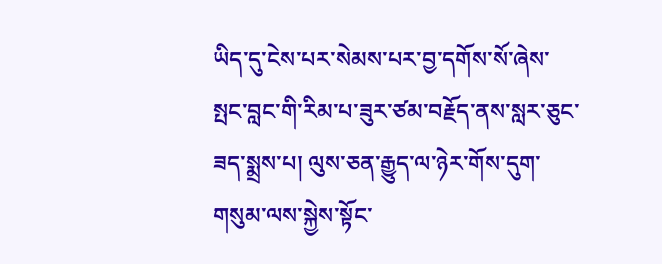ཡིད་དུ་ངེས་པར་སེམས་པར་བྱ་དགོས་སོ་ཞེས་སྤང་བླང་གི་རིམ་པ་ཟུར་ཙམ་བརྗོད་ནས་སླར་ཅུང་ཟད་སྨྲས་པ། ལུས་ཅན་རྒྱུད་ལ་ཉེར་གོས་དུག་གསུམ་ལས་སྐྱེས་སྟོང་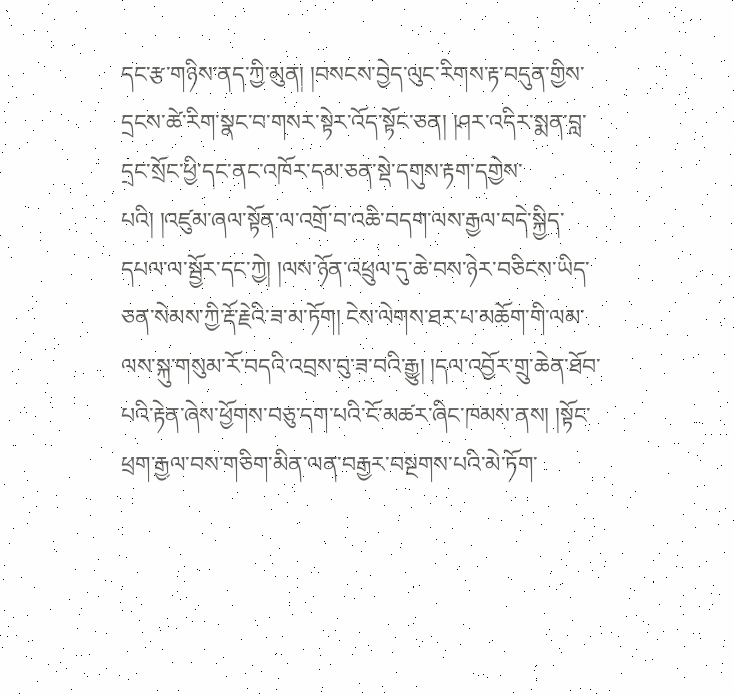དང་རྩ་གཉིས་ནད་ཀྱི་མུན། །བསངས་བྱེད་ལུང་རིགས་རྟ་བདུན་གྱིས་དྲངས་ཚེ་རིག་སྣང་བ་གསར་སྟེར་འོད་སྟོང་ཅན། །ཤར་འདིར་སྨན་བླ་དྲང་སྲོང་ཕྱི་དང་ནང་འཁོར་དམ་ཅན་སྡེ་དགུས་རྟག་དགྱེས་པའི། །འཛུམ་ཞལ་སྟོན་ལ་འགྲོ་བ་འཆི་བདག་ལས་རྒྱལ་བདེ་སྐྱིད་དཔལ་ལ་སྦྱོར་དང་ཀྱེ། །ལས་ཉོན་འཕྲུལ་དུ་ཆེ་བས་ཉེར་བཅིངས་ཡིད་ཅན་སེམས་ཀྱི་རྡོ་རྗེའི་ཟ་མ་ཏོག། ངེས་ལེགས་ཐར་པ་མཆོག་གི་ལམ་ལས་སྐུ་གསུམ་རོ་བདའི་འབྲས་བུ་ཟ་བའི་རྒྱུ། །དལ་འབྱོར་གྲུ་ཆེན་ཐོབ་པའི་རྟེན་ཞེས་ཕྱོགས་བཅུ་དག་པའི་ངོ་མཚར་ཞིང་ཁམས་ནས། །སྟོང་ཕྲག་རྒྱལ་བས་གཅིག་མིན་ལན་བརྒྱར་བསྔགས་པའི་མེ་ཏོག་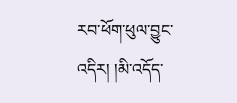རབ་ཕོག་ཕུལ་བྱུང་འདིར། །མི་འདོད་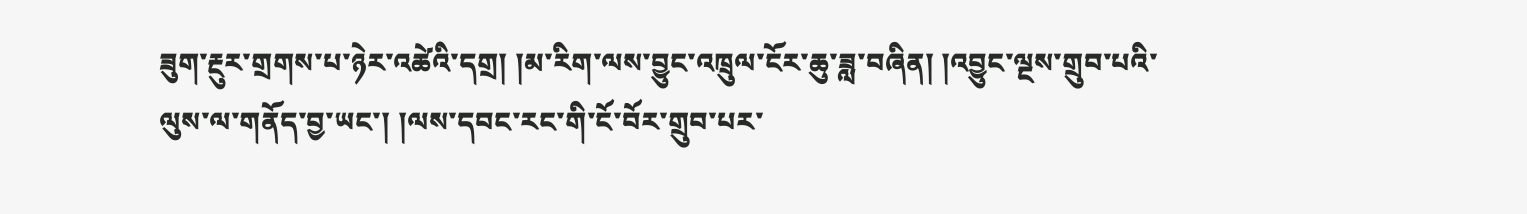ཟུག་རྔུར་གྲགས་པ་ཉེར་འཚེའི་དགྲ། །མ་རིག་ལས་བྱུང་འཁྲུལ་ངོར་ཆུ་ཟླ་བཞིན། །འབྱུང་ལྔས་གྲུབ་པའི་ལུས་ལ་གནོད་བྱ་ཡང་། །ལས་དབང་རང་གི་ངོ་བོར་གྲུབ་པར་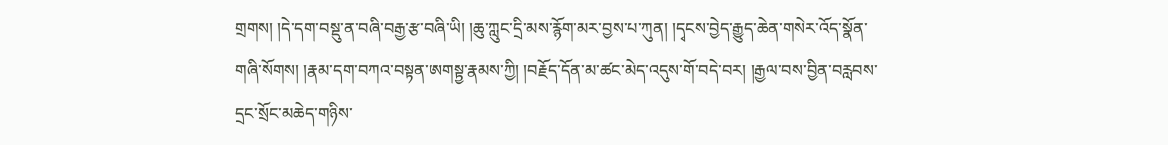གྲགས། །དེ་དག་བསྡུ་ན་བཞི་བརྒྱ་རྩ་བཞི་ཡི། །ཆུ་ཀླུང་དྲི་མས་རྙོག་མར་བྱས་པ་ཀུན། །དྭངས་བྱེད་རྒྱུད་ཆེན་གསེར་འོད་སྣོན་གཞི་སོགས། །རྣམ་དག་བཀའ་བསྟན་ཨགསྟྱ་རྣམས་ཀྱི། །བརྗོད་དོན་མ་ཚང་མེད་འདུས་གོ་བདེ་བར། །རྒྱལ་བས་བྱིན་བརླབས་དྲང་སྲོང་མཆེད་གཉིས་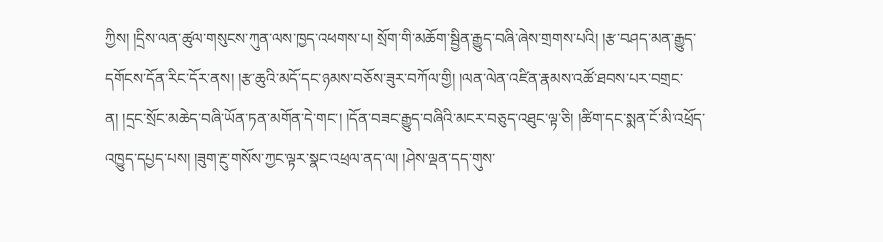ཀྱིས། །དྲིས་ལན་ཚུལ་གསུངས་ཀུན་ལས་ཁྱད་འཕགས་པ། སྲོག་གི་མཆོག་སྦྱིན་རྒྱུད་བཞི་ཞེས་གྲགས་པའི། །རྩ་བཤད་མན་རྒྱུད་དགོངས་དོན་རིང་དོར་ནས། །རྩ་ཆུའི་མདོ་དང་ཉམས་བཅོས་ཟུར་བཀོལ་གྱི། །ལན་ལེན་འཛིན་རྣམས་འཚོ་ཐབས་པར་བགྲང་ན། །དྲང་སྲོང་མཆེད་བཞི་ཡོན་ཏན་མགོན་དེ་གང་། །དོན་བཟང་རྒྱུད་བཞིའི་མངར་བཅུད་འཐུང་ལྟ་ཅི། །ཚིག་དང་སྨན་ངོ་མི་འཕྲོད་འཁྱུད་དཔྱད་པས། །ཟུག་རྔུ་གསོས་ཀྱང་ལྟར་སྣང་འཕྲལ་ནད་ལ། །ཤེས་ལྡན་དད་གུས་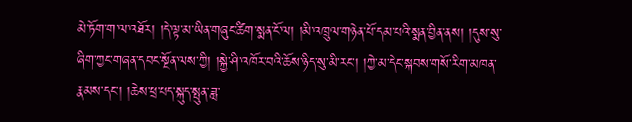མེ་ཏོག་ག་ལ་འཐོར། །དེ་ལྟ་མ་ཡིན་གཞུང་ཚིག་སྨན་ངོ་ལ། །མི་འཁྲུལ་གཉེན་པོ་དམ་པའི་སྨན་བྱིན་ནས། །དུས་སུ་ཞིག་ཀྱང་གཞན་དབང་སྔོན་ལས་ཀྱི། །སྐྱེ་ཤི་འཁོར་བའི་ཆོས་ཉིད་སུ་མི་རང་། །ཀྱེ་མ་དེང་སྐབས་གསོ་རིག་མཁན་རྣམས་དང་། །ཆེས་ཕྲ་པད་སྐུད་སྤུན་ཟླ་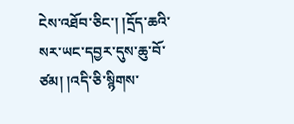ངེས་འཐོབ་ཅིང་། །དྲོད་ཆའི་སར་ཡང་དབྱར་དུས་ཆུ་བོ་ཙམ། །འདི་ཅི་སྙིགས་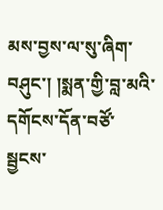མས་བྱས་ལ་སུ་ཞིག་བཤུང་། །སྨན་གྱི་བླ་མའི་དགོངས་དོན་བཙོ་སྦྱངས་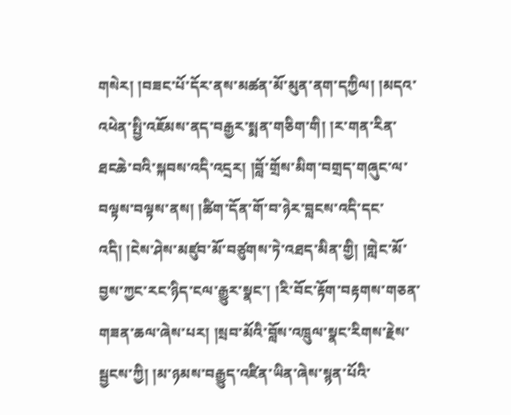གསེར། །བཟང་པོ་དོར་ནས་མཚན་མོ་མུན་ནག་དཀྱིལ། །མདའ་འཕེན་སྤྱི་འཇོམས་ནད་བརྒྱར་སྨན་གཅིག་གི། །ར་གན་རིན་ཐངཆེ་བའི་སྐབས་འདི་འདྲར། །བློ་གྲོས་མིག་བགྲད་གཞུང་ལ་བལྟས་བལྟས་ནས། །ཚིག་དོན་གོ་བ་ཉེར་བླངས་འདི་དང་འདི། །ངེས་ཤེས་མཛུབ་མོ་བཙུགས་ཏེ་འཐད་མིན་གྱི། །གླེང་མོ་བྱས་ཀྱང་རང་ཉིད་ངལ་རྒྱུར་སྣང་། །རི་བོང་རྟོག་བརྟགས་གཅན་གཟན་ཆལ་ཞེས་པར། །སྲབ་མོའི་བློས་འཁྲུལ་སྣང་རིགས་རྗེས་སྦྱངས་ཀྱི། །མ་ཉམས་བརྒྱུད་འཛིན་ཡིན་ཞེས་སྙན་པོའི་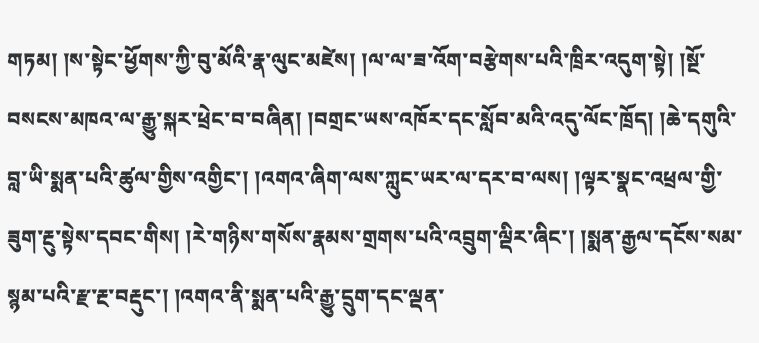གཏམ། །ས་སྟེང་ཕྱོགས་ཀྱི་བུ་མོའི་རྣ་ལུང་མཛེས། །ལ་ལ་ཟ་འོག་བརྩེགས་པའི་ཁྲིར་འདུག་སྟེ། །སྔོ་བསངས་མཁའ་ལ་རྒྱུ་སྐར་ཕྲེང་བ་བཞིན། །བགྲང་ཡས་འཁོར་དང་སློབ་མའི་འདུ་ལོང་ཁྲོད། །ཆེ་དགུའི་བླ་ཡི་སྨན་པའི་ཚུལ་གྱིས་འགྱིང་། །འགའ་ཞིག་ལས་ཀླུང་ཡར་ལ་དར་བ་ལས། །ལྟར་སྣང་འཕྲལ་གྱི་ཟུག་རྔུ་སྟེས་དབང་གིས། །རེ་གཉིས་གསོས་རྣམས་གྲགས་པའི་འབྲུག་ལྡིར་ཞིང་། །སྨན་རྒྱལ་དངོས་སམ་སྙམ་པའི་རྫ་རྔ་བརྡུང་། །འགའ་ནི་སྨན་པའི་རྒྱུ་དྲུག་དང་ལྡན་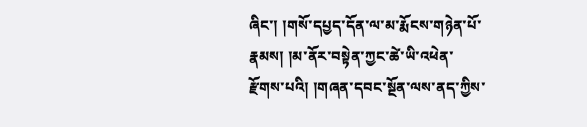ཞིང་། །གསོ་དཔྱད་དོན་ལ་མ་རྨོངས་གཉེན་པོ་རྣམས། །མ་ནོར་བསྟེན་ཀྱང་ཚེ་ཡི་འཕེན་རྫོགས་པའི། །གཞན་དབང་སྔོན་ལས་ནད་ཀྱིས་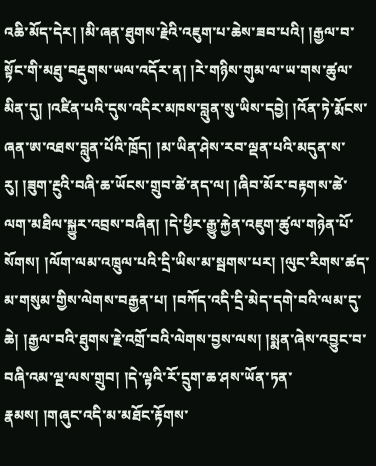འཆི་མོད་དེར། །མི་ཞན་ཐུགས་རྗེའི་འཇུག་པ་ཆེས་ཟབ་པའི། །རྒྱལ་བ་སྟོང་གི་མཐུ་བརྡུགས་ཡལ་འདོར་ན། །རེ་གཉིས་གུམ་ལ་ཡ་གས་ཚུལ་མིན་དུ། །འཛིན་པའི་དུས་འདིར་མཁས་བླུན་སུ་ཡིས་དབྱེ། །འོན་ཏེ་རྨོངས་ཞན་ཨ་འཐས་བླུན་པོའི་ཁྲོད། །མ་ཡིན་ཤེས་རབ་ལྡན་པའི་མདུན་ས་རུ། །ཟུག་རྔུའི་བཞི་ཆ་ཡོངས་གྲུབ་ཚེ་ནད་ལ། །ཞིབ་མོར་བརྟགས་ཚེ་ལག་མཐིལ་སྐྱུར་འབྲས་བཞིན། །དེ་ཕྱིར་རྒྱུ་རྐྱེན་འཇུག་ཚུལ་གཉེན་པོ་སོགས། །ལོག་ལམ་འཁྲུལ་པའི་དྲི་ཡིས་མ་སྦགས་པར། །ལུང་རིགས་ཚད་མ་གསུམ་གྱིས་ལེགས་བརྒྱན་པ། །བཀོད་འདི་དྲི་མེད་དགེ་བའི་ལམ་དུ་ཆེ། །རྒྱལ་བའི་ཐུགས་རྗེ་འགྲོ་བའི་ལེགས་བྱས་ལས། །སྨན་ཞེས་འབྱུང་བ་བཞི་འམ་ལྔ་ལས་གྲུབ། །དེ་ལྟའི་རོ་དྲུག་ཆ་ཤས་ཡོན་ཏན་རྣམས། །གཞུང་འདི་མ་མཐོང་རྟོགས་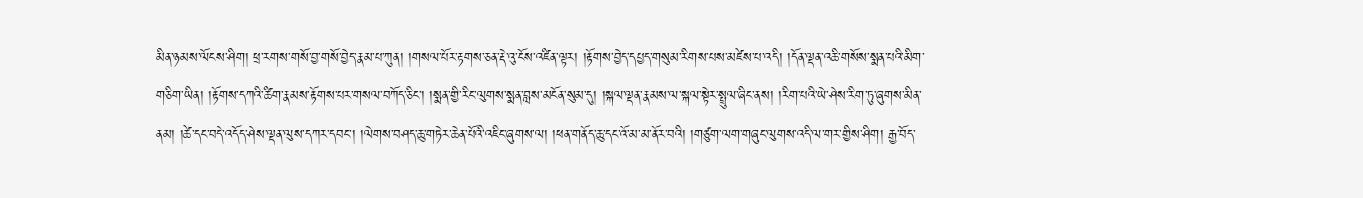མིན་ཉམས་ལོངས་ཤིག། ཕྲ་རགས་གསོ་བྱ་གསོ་བྱེད་རྣམ་པ་ཀུན། །གསལ་པོར་རྟགས་ཅན་རྡེ་འུ་ངོས་འཛིན་ལྟར། །རྟོགས་བྱེད་དཔྱད་གསུམ་རིགས་པས་མཛེས་པ་འདི། །དོན་ལྡན་འཆི་གསོས་སྨན་པའི་མིག་གཅིག་ཡིན། །རྟོགས་དཀའི་ཚིག་རྣམས་རྟོགས་པར་གསལ་བཀོད་ཅིང་། །སྨན་གྱི་རིང་ལུགས་སྨན་བླས་མངོན་སུམ་དུ། །སྐལ་ལྡན་རྣམས་ལ་སྐལ་སྟེར་སྤྲུལ་ཞིང་ནས། །རིག་པའི་ཡེ་ཤེས་རིག་ཏུ་ཞུགས་མིན་ནམ། །ཚེ་དང་བདེ་འདོད་ཤེས་ལྡན་ལུས་དཀར་དབང་། །ལེགས་བཤད་ཆུ་གཏེར་ཆེན་པོའི་འཇིང་ཞུགས་ལ། །ཕན་གནོད་ཆུ་དང་འོ་མ་མ་ནོར་བའི། །གཙུག་ལག་གཞུང་ལུགས་འདི་ལ་གར་གྱིས་ཤིག། རྒྱ་བོད་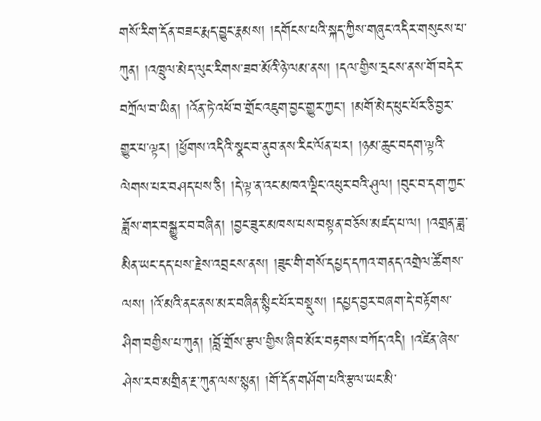གསོ་རིག་དོན་བཟང་རྨད་བྱུང་རྣམས། །དགོངས་པའི་སྐད་ཀྱིས་གཞུང་འདིར་གསུངས་པ་ཀུན། །འཁྲུལ་མེད་ལུང་རིགས་ཟབ་མོའི་ཉེ་ལམ་ནས། །དལ་གྱིས་དྲངས་ནས་གོ་བདེར་བཀྲོལ་བ་ཡིན། །འོན་ཏེ་འཕོ་བ་གྲོང་འཇུག་བྱང་གྱུར་ཀྱང་། །མགོ་མེད་ཕུང་པོར་ཅི་བྱར་གྱུར་པ་ལྟར། །ཕྱོགས་འདིའི་སྣང་བ་ནུབ་ནས་རིང་ལོན་པར། །ཉམ་ཆུང་བདག་ལྟའི་ལེགས་པར་བཤད་པས་ཅི། །དེ་ལྟ་ན་འང་མཁའ་ལྡིང་འཕུར་བའི་ཤུལ། །བུང་བ་དག་ཀྱང་ཟློས་གར་བསྒྱུར་བ་བཞིན། །བྱང་ཟུར་མཁས་པས་བསྟན་བཅོས་མཛད་པ་ལ། །འགྲན་ཟླ་མིན་ཡང་དད་པས་རྗེས་འབྲངས་ནས། །ཟུང་གི་གསོ་དཔྱད་དཀའ་གནད་འགྲེལ་ཚོགས་ལས། །འོ་མའི་ནང་ནས་མར་བཞིན་སྙིང་པོར་བསྡུས། །དཔྱད་བྱར་བཞག་དེ་བརྟོགས་ཤིག་བགྱིས་པ་ཀུན། །བློ་གྲོས་རྩལ་གྱིས་ཞིབ་མོར་བརྟགས་བཀོད་འདི། །འཛིན་ཞེས་ཤེས་རབ་མགྲིན་རྔ་ཀུན་ལས་སྙན། །གོ་དོན་གཤོག་པའི་རྩལ་ཡང་མི་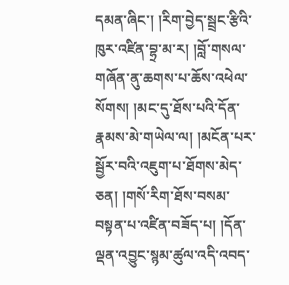དམན་ཞིང་། །རིག་བྱེད་སྦྲང་རྩིའི་ཁུར་འཛིན་བྷྲ་མ་ར། །བློ་གསལ་གཞོན་ནུ་ཆགས་པ་ཆོས་འཕེལ་སོགས། །མང་དུ་ཐོས་པའི་དོན་རྣམས་མེ་གཡེལ་ལ། །མངོན་པར་སྦྱོར་བའི་འཇུག་པ་ཐོགས་མེད་ཅན། །གསོ་རིག་ཐོས་བསམ་བསྟན་པ་འཛིན་བཟོད་པ། །དོན་ལྡན་འབྱུང་སྙམ་ཚུལ་འདི་འབད་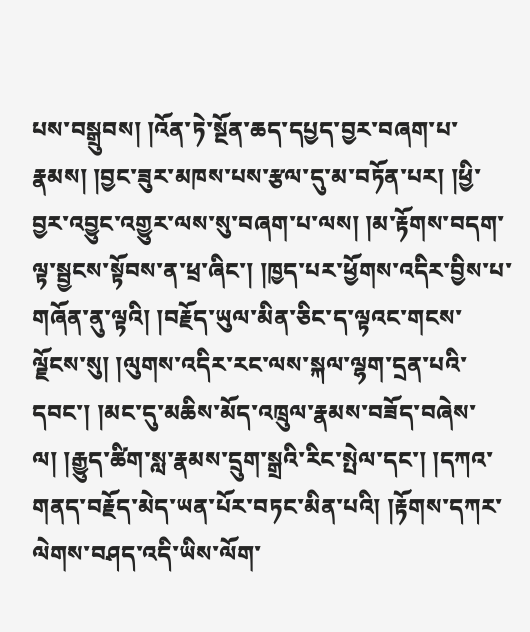པས་བསྒྲུབས། །འོན་ཏེ་སྔོན་ཆད་དཔྱད་བྱར་བཞག་པ་རྣམས། །བྱང་ཟུར་མཁས་པས་རྩལ་དུ་མ་བཏོན་པར། །ཕྱི་བྱར་འབྱུང་འགྱུར་ལས་སུ་བཞག་པ་ལས། །མ་རྟོགས་བདག་ལྟ་སྦྱངས་སྟོབས་ན་ཕྲ་ཞིང་། །ཁྱད་པར་ཕྱོགས་འདིར་བྱིས་པ་གཞོན་ནུ་ལྟའི། །བརྗོད་ཡུལ་མིན་ཅིང་ད་ལྟའང་གངས་ལྗོངས་སུ། །ལུགས་འདིར་རང་ལས་སྐལ་ལྷག་དྲན་པའི་དབང་། །མང་དུ་མཆིས་མོད་འཁྲུལ་རྣམས་བཟོད་བཞེས་ལ། །རྒྱུད་ཚིག་སླ་རྣམས་དྲུག་སྒྲའི་རིང་སྤེལ་དང་། །དཀའ་གནད་བརྗོད་མེད་ཡན་པོར་བཏང་མིན་པའི། །རྟོགས་དཀར་ལེགས་བཤད་འདི་ཡིས་ལོག་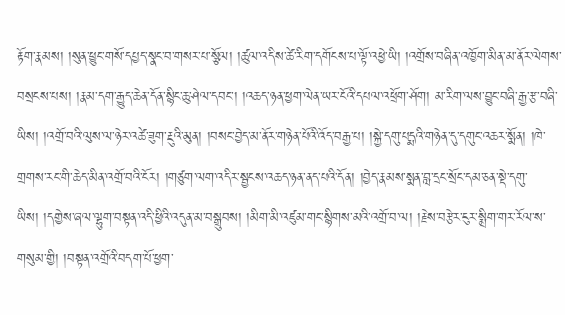རྟོག་རྣམས། །སུན་ཕྱུང་གསོ་དཔྱད་སྣང་བ་གསར་པ་སྩོལ། །ཚུལ་འདིས་ཚེ་རིག་དགོངས་པ་ལྟོ་འཕྱེ་ཡི། །འགྲོས་བཞིན་འཁྱོག་མིན་མ་ནོར་ལེགས་བསྲངས་པས། །རྣམ་དག་རྒྱུད་ཆེན་དོན་སྙིང་ཆུ་ཤེལ་དབང་། །འཆད་ཉན་ཕྱག་ལེན་ཡར་ངོའི་དཔལ་འཕྲོག་ཤོག། མ་རིག་ལས་བྱུང་བཞི་རྒྱ་རྩ་བཞི་ཡིས། །འགྲོ་བའི་ལུས་ལ་ཉེར་འཚེ་ཟུག་རྔུའི་མུན། །བསང་བྱེད་མ་ནོར་གཉེན་པོའི་འོད་བརྒྱ་པ། །སྐྱེ་དགུ་པདྨའི་གཉེན་དུ་དགུང་འཆར་སྨོན། །ཁེ་གྲགས་རང་གི་ཆེད་མིན་འགྲོ་བའི་ངོར། །གཙུག་ལག་འདིར་སྦྱངས་འཆད་ཉན་ནད་པའི་དོན། །བྱེད་རྣམས་སྨན་བླ་དྲང་སྲོང་དམ་ཅན་སྡེ་དགུ་ཡིས། །དགྱེས་ཞལ་ལྷུག་བསྟན་འདི་ཕྱིའི་འདུན་མ་བསྒྲུབས། །མིག་མི་འཛུམ་གང་སྙིགས་མའི་འགྲོ་བ་ལ། །རྗེས་བརྩེར་ངུར་སྨྲིག་གར་རོལ་ས་གསུམ་གྱི། །བསྟན་འགྲོའི་བདག་པོ་ཕྱག་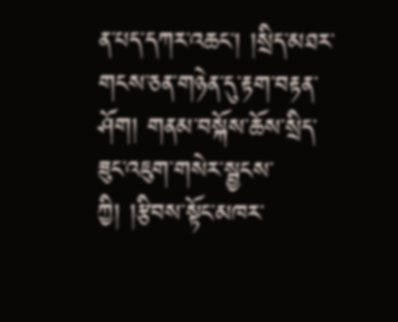ན་པད་དཀར་འཆང་། །སྲིད་མཐར་གངས་ཅན་གཉེན་དུ་རྟག་བརྟན་ཤོག། གནམ་བསྐོས་ཆོས་སྲིད་ཟུང་འཇུག་གསེར་སྦྱངས་ཀྱི། །རྩིབས་སྟོང་མཁར་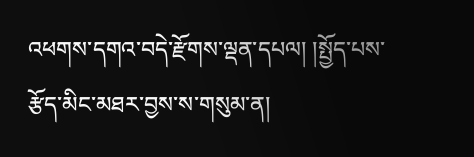འཕགས་དགའ་བདེ་རྫོགས་ལྡན་དཔལ། །སྤྱོད་པས་རྩོད་མིང་མཐར་བྱས་ས་གསུམ་ན།